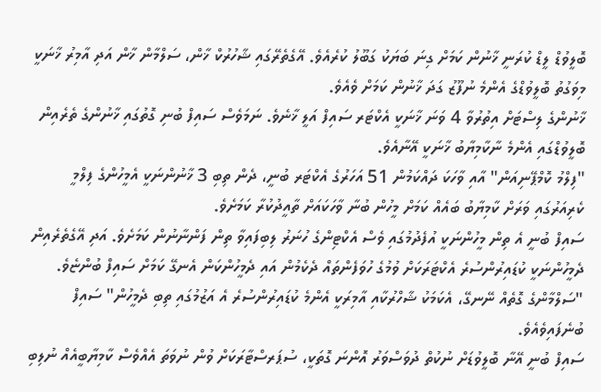ބޮލީވުޑް ލީޑް ކުރަނީ ޚާނުން ކަމަށް ގިނަ ބަޔަކު ގަބޫލު ކުރެއެވެ. އޭގެތެރޭގައި ޝާހުރުކް ޚާން، ސަލްމާން ޚާން އަދި އާމިރު ޚާނަކީ މިވަގުތު ބޮލީވުޑްގެ އެންމެ ނުފޫޒު ގަދަ ޚާނުން ކަމަށް ވެއެވެ.
ޚާނުންގެ ލިސްޓަށް އިތުރުވާ 4 ވަނަ ޚާނަކީ އެކްޓަރ ސައިފް އަލީ ޚާނެވެ. ނަމަވެސް ސައިފް ބުނި ގޮތުގައި ޚާނުންގެ ތެރެއިން ބޮލީވުޑްގައި އެންމެ ނާކާމިޔާބު ޚާނަކީ އޭނާއެވެ.
"ފިލްމު ކޮމްޕޭނިއަން" އާއި ވާހަކަ ދައްކަމުން 51 އަހަރުގެ އެކްޓަރ ބުނީ، ދެން ތިބި 3 ޚާނުންނަކީ އެމީހުންގެ ފިލްމީ ކެރިއަރުގައި ވަރަށް ކާމިޔާބު ބައެއް ކަމަށް މީހުން ބުނާ ވާހަކައަށް ތާއީދުކުރާ ކަމަށެވެ.
ސައިފް ބުނީ އެ ތިން މީހުންނަކީ އުފެދުމުގައި ވެސް އެކްޓިންގެ ހުނަރު ލިބިފައިވާ ތިން ފަންނާނުން ކަމަށެވެ. އަދި އޭގެތެރެއިން ދެމީހުންނަކީ ކުޑައިރުންސުރެ އެކްޓަރަކަށް ވުމުގެ ހުވަފެންތައް ދެކެމުން އައި ދެމީހުންކަން އެނގޭ ކަމަށް ސައިފް ބުންޏެވެ.
"ސަލްމާންގެ ގޮތެއް ނޭނގޭ، އެކަމަކު ޝާހްރުކާއި އާމިރަކީ އެންމެ ކުޑައިރުންސުރެ އެ އަޒުމުގައި ތިބި ދެމީހުން" ސައިފް ބުނެފައިވެއެވެ.
ސައިފް ބުނީ އޭނާ ބޮލީވުޑަށް ނުކުތް ދުވަސްވަރު އޮންނަ ގޮތަކީ، ސުޕަރސްޓާރަކަށް ވުން ނުވަތަ އެއްވެސް ކާމިޔާބީއެއް ނުލިބި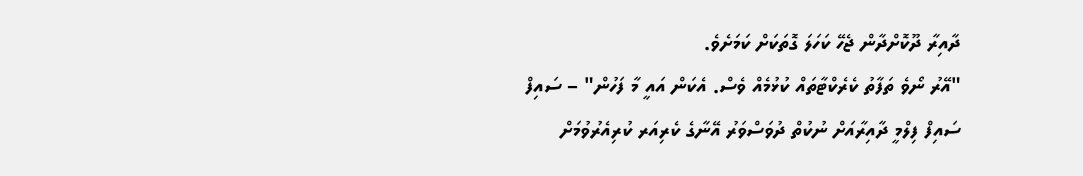ދާއިރާ ދޫކޮށްދާން ޖެހޭ ކަހަލަ ގޮތަކަށް ކަމަށެވެ.
"އޭރު ނޯވެ ތަފާތު ކެރެކްޓާތައް ކުޅުމެއް ވެސް. އެކަން އައީ މާ ފަހުން" – ސައިފް
ސައިފް ފިލްމީ ދާއިރާއަށް ނުކުތް ދުވަސްވަރު އޭނާގެ ކެރިއަރ ކުރިއެރުވުމަށް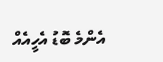އެންމެ ބޮޑު އެހީއެއް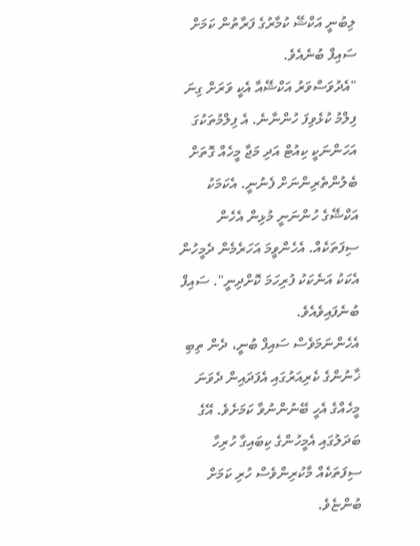ލިބުނީ އަކްޝޭ ކުމާރުގެ ފަރާތުން ކަމަށް ސައިފް ބުނެއެވެ.
"އެދުވަސްވަރު އަކްޝޭއާ އެކީ ވަރަށް ގިނަ ފިލްމު ކުޅެވިފަ ހުންނާނެ. އެ ފިލްމުތަކުގަ އަހަންނަކީ ކިއުޓް އަދި މަޖާ މީހެއް ގޮތަށް ބެލުންތެރިންނަށް ފެނުނީ. އެކަމަކު އަކްޝޭގެ ހުންނަނީ މުޅިން އެހެން ސިފަތަކެއް. އެހެންވީމަ އަހަރެމެން ދެމީހުން އެކަކު އަނެކަކު ފުރިހަމަ ކޮށްދިނީ". ސައިފް ބުނެފައިވެއެވެ.
އެހެންނަމަވެސް ސައިފް ބުނީ، ދެން ތިބި ޚާނުންގެ ކެރިއަރުގައި އެފަދައިން ދެވަނަ މީހެއްގެ އެހީ ބޭނުންނުވާ ކަމަށެވެ. އޭގެ ބަދަލުގައި އެމީހުންގެ ކިބައިގާ ހުރިހާ ސިފަތަކެއް މާކުރިންވެސް ހުރި ކަމަށް ބުންޏެވެ.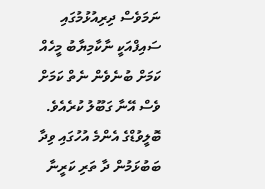ނަމަވެސް ދިރިއުޅުމުގައި ސައިފްއަކީ ނާކާމިޔާބު މީހެއް ކަމަށް ބުނެވެން ނެތް ކަމަށް ވެސް އޭނާ ގަބޫލު ކުރެއެވެ. ބޮލީވުޑްގެ އެންމެ އުހުގައި ވިދާ ބަބުޅަމުން ދާ ތަރި ކަރީނާ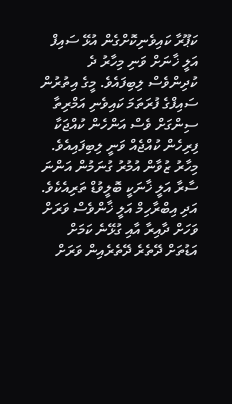ކަޕޫރާ ކައިވެނިކޮށްގެން އުޅޭ ސައިފް އަލީ ޚާނަށް ވަނި މިހާރު ދެ ކުދިންވެސް ލިބިފައެވެ. މީގެ އިތުރުން ސައިފްގެ ފުރަތަމަ ކައިވެނި އަމްރިތާ ސިންގަށް ވެސް އަންހެން ކުއްޖަކާ ފިރިހެން ކުއްޖެއް ވަނީ ލިބިފައިއެވެ.
މިހާރު ޒުވާން އުމުރު ގުނަމުން އަންނަ ސާރާ އަލީ ޚާނަކީ ބޮލީވުޑް ތަރިއެކެވެ. އަދި އިބްރާހިމް އަލީ ޚާންވެސް ވަރަށް ވަހަށް ދާއިރާ އާއި ގުޅޭނެ ކަމަށް އަޑުތަށް ދޭތެރެ ދޭތެރެއިން ވަރަށް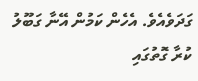ގަދަވެއެވެ. އެހެން ކަމުން އޭނާ ގަބޫލު ކުރާ ގޮތުގައި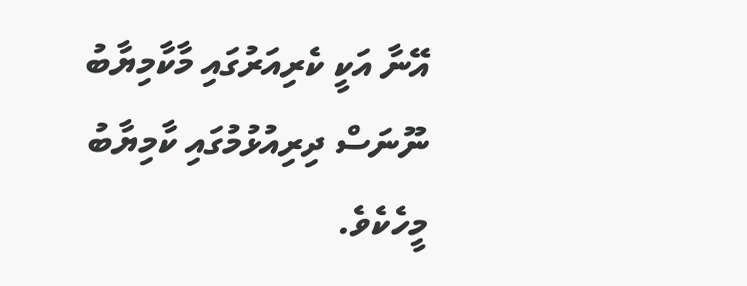އޭނާ އަކީ ކެރިއަރުގައި މާކާމިޔާބު ނޫނަސް ދިރިއުޅުމުގައި ކާމިޔާބު މީހެކެވެ.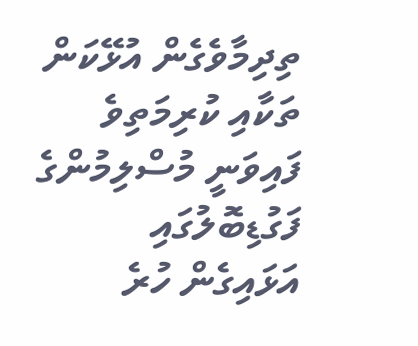ތިދިމާވެގެން އުޅޭކަން ތަކާއި ކުރިމަތިވެ ފައިވަނީ މުސްލިމުންގެ ފަގުޑިބޮލުގައި އަޅައިގެން ހުރެ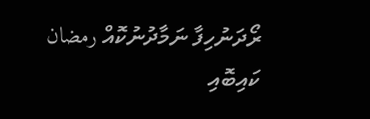ރޯދަނުހިފާ ނަމާދުނުކޮއް رمضان ކައިބޮއި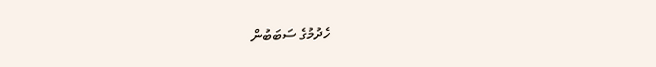ހެދުމުގެ ސަބަބުން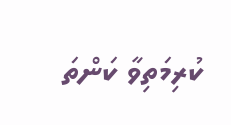ކުރިމަތިވާ ކަންތަ